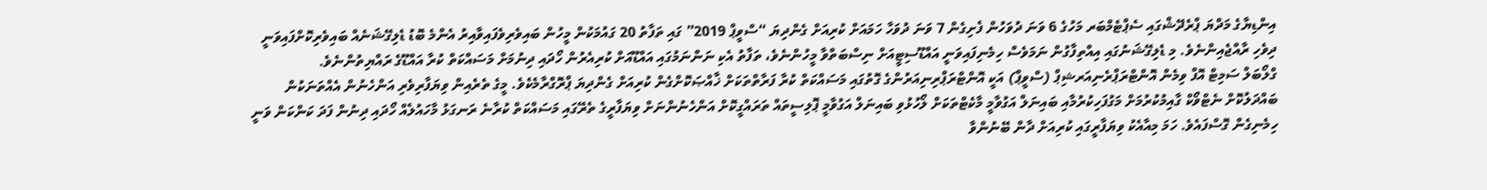އިންޑިޔާގެ މަދްޔަ ޕްރެދޭޝްގައި ސެޕްޓެމްބަރ މަހުގެ 6 ވަނަ ދުވަހުން ފެށިގެން 7 ވަނަ ދުވަހާ ހަމައަށް ކުރިއަށް ގެންދިޔަ “ސްވީޕް 2019” ގައި ތަފާތު 20 ގައުމަކުން މީހުން ބައިވެރިވެފައިވާއިރު އެންމެ ބޮޑު ޑެލިގޭޝަނެއް ބައިވެރިކޮށްފައިވަނީ ދިވެހި ރާއްޖެއިންނެވެ. މި ޑެލިގޭޝަނުގައި އިއްތިފާގުން ނަމަވެސް ހިމެނިފައިވަނީ އައްޑޫސިޓީއަށް ނިސްބަތްވާ މީހުންނެވެ، ތަފާތު އެކި ނަންނަމުގައި އައްޑޫއަށް ކުރިއެރުން ހޯދައި ދިނުމަށް މަސައްކަތް ކުރާ އައްޑޫގެ ރައްޔިތުންނެވެ.
ގްލޯބަލް ސަމިޓް އޮފް ވިމެން އޮންޓްރަޕްރެނިއަރޝިޕް (ސްވީޕް) އަކީ އޮންޓްރަޕްރިނިއަރުންގެ ގޮތުގައި މަސައްކަތް ކުރާ ފަރާތްތަކަށް ޚާއްޞަކޮށްގެން ކުރިއަށް ގެންދިޔަ ޕްރޮގްރާމެކެވެ. މީގެ ތެރެއިން ވިޔަފާރިވެރި އަންހެނުން އެއްތަނަކުން ބައްދަލުކޮށް ނެޓްވޯކް ގާއިމުކުރުމަށް މަގުފަހިކުރުމާއި ބައިނަލް އަގުވާމީ މާކެޓްތަކަށް ލޯހުޅުވި ބައިނަލް އަގުވާމީ ޕޮލިސީތައް ތަރައްގީކޮށް އަންހެނުންނަށް ވިޔަފާރީގެ ތެރޭގައި މަސައްކަތް ކުރާނެ ރަނގަޅު މާހައުލެއް ހޯދައި ދިނުން ފަދަ ކަންކަން ވަނީ ހިމެނިގެން ގޮސްފައެވެ. ހަމަ މިއާއެކު ވިޔަފާރީގައި ކުރިއަށް ދާން ބޭނުންވާ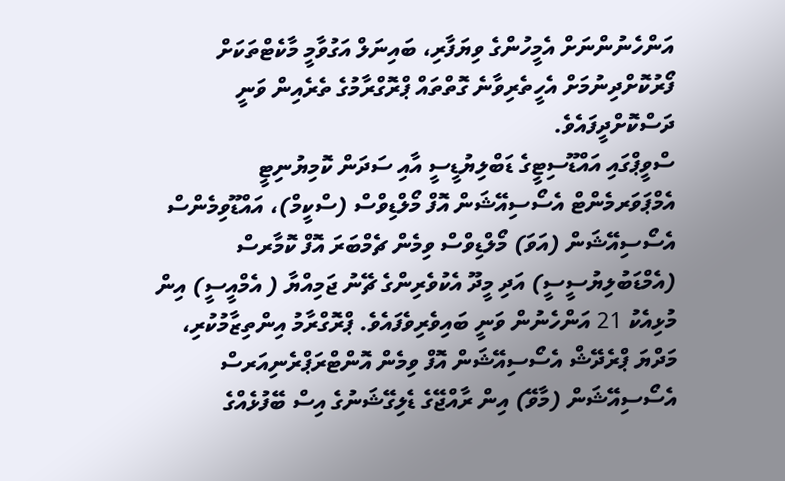އަންހެނުންނަށް އެމީހުންގެ ވިޔަފާރި، ބައިނަލް އަގުވާމީ މާކެޓްތަކަށް ފޯރުކޮށްދިނުމަށް އެހީތެރިވާނެ ގޮތްތައް ޕްރޮގްރާމުގެ ތެރެއިން ވަނީ ދަސްކޮށްދީފައެވެ.
ސްވީޕްގައި އައްޑޫސިޓީގެ ޑަބްލިޔުޑީސީ އާއި ސަދަން ކޮމިޔުނިޓީ އެމްޕަވަރމެންޓް އެސޯސިއޭޝަން އޮފް މޯލްޑިވްސް (ސްކީމް)، އައްޑޫވިމެންސް އެސޯސިއޭޝަން (އަވަ) މޯލްޑިވްސް ވިމެން ޗެމްބަރަ އޮފް ކޮމާރސް (އެމްޑަބުލިޔުސީސީ) އަދި މީދޫ އެކުވެރިންގެ ޗޭނު ޖަމިއްޔާ ( އެމްއީސީ) އިން މުޅިއެކު 21 އަންހެނުން ވަނީ ބައިވެރިވެފައެވެ. ޕްރޮގްރާމު އިންތިޒާމުކުރި، މަދްޔަ ޕްރެދޭޝް އެސޯސިއޭޝަން އޮފް ވިމެން އޮންޓްރަޕްރެނިއަރސް އެސޯސިއޭޝަން (މާވޭ) އިން ރާއްޖޭގެ ޑެލިގޭޝަނުގެ އިސް ބޭފުޅެއްގެ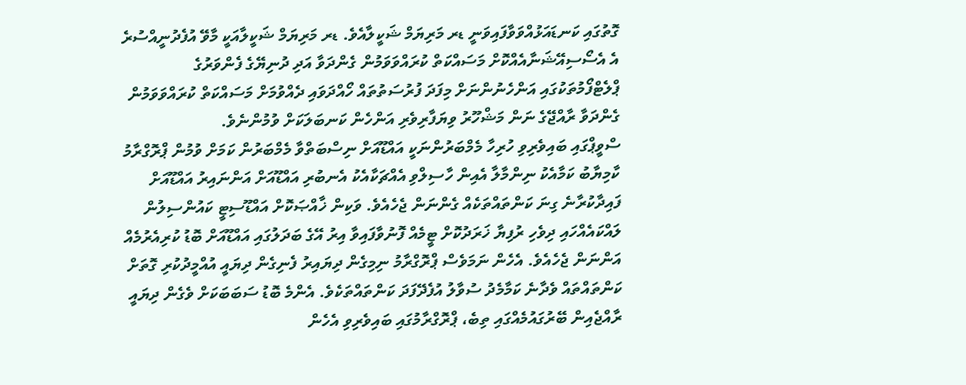ގޮތުގައި ކަނޑައަޅުއްވަވާފައިވަނީ ޑރ މަރިޔަމް ޝަކީލާއެވެ. ޑރ މަރިޔަމް ޝަކީލާއަކީ މާވޭ އުފެދުނީއްސުރެ އެ އެސޯސިއޭޝަނާއެއްކޮށް މަސައްކަތް ކުރައްވަވަމުން ގެންދަވާ އަދި ދުނިޔޭގެ ފެންވަރުގެ ޕްލެޓްފޯމުތަކުގައި އަންހެނުންނަށް މިފަދަ ފުރުސަތުތައް ހޯއްދަވައި ދެއްވުމަށް މަސައްކަތް ކުރައްވަވަމުން ގެންދަވާ ރާއްޖޭގެ ނަން މަޝްހޫރު ވިޔަފާރިވެރި އަންހެން ކަނބަލަކަށް ވުމުންނެވެ.
ސްވީޕްގައި ބައިވެރިވި ހުރިހާ މެމްބަރުންނަކީ އައްޑޫއަށް ނިސްބަތްވާ މެމްބަރުން ކަމަށް ވުމުން ޕްރޮގްރާމު ކާމިޔާބު ކަމާއެކު ނިންމާލާ އެއިން ހާސިލްވި އެއްޗަކާއެކު އެނބުރި އައްޑޫއަށް އަންނައިރު އައްޑޫއަށް ފައިދާކުރާނެ ގިނަ ކަންތައްތަކެއް ގެންނަން ޖެހެއެވެ. ވަކިން ޚާއްޞަކޮށް އައްޑޫސިޓީ ކައުންސިލުން ލައްކައެއްހައި ދިވެހި ރުފިޔާ ޚަރަދުކޮށް ޓީމެއް ފޮނުވާފައިވާ އިރު އޭގެ ބަދަލުގައި އައްޑޫއަށް ބޮޑު ކުރިއެރުމެއް އަންނަން ޖެހެއެވެ. އެހެން ނަމަވެސް ޕްރޮގްރާމު ނިމިގެން ދިޔައިރު ފެނިގެން ދިޔައީ އުއްމީދުކުރި ގޮތަށް ކަންތައްތައް ވެދާނެ ކަމާމެދު ސުވާލު އުފެދޭފަދަ ކަންތައްތަކެވެ. އެންމެ ބޮޑު ސަބަބަކަށް ވެގެން ދިޔައީ ރާއްޖެއިން ބޭރުގައުމެއްގައި ތިބެ، ޕްރޮގްރާމުގައި ބައިވެރިވި އެހެން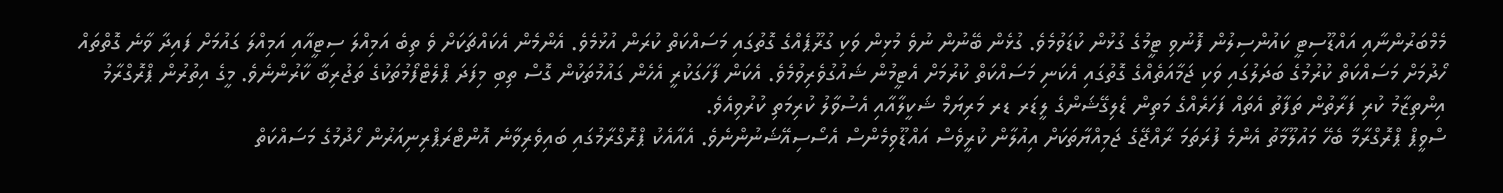މެމްބަރުންނާއި އައްޑޫސިޓީ ކައުންސިލުން ފޮނުވި ޓީމުގެ ގުޅުން ކުޑަވުމެވެ. ގުޅެން ބޭނުން ނުވެ މުޅިން ވަކި ގުރޫޕެއްގެ ގޮތުގައި މަސައްކަތް ކުރަން އުޅުމެވެ. އެންމެން އެކައްޗަކަށް ވެ ތިބެ އަމިއްލަ ސިޓީއާއި އަމިއްލަ ގައުމަށް ފައިދާ ވާނެ ގޮތްތައް ހޯދުމަށް މަސައްކަތް ކުރުމުގެ ބަދަލުގައި ވަކި ޖަމާއަތެއްގެ ގޮތުގައި އެކަނި މަސައްކަތް ކުރުމަށް އެޓީމުން ޝައުގުވެރިވުމެވެ. އެކަން ފާހަގަކުރީ އެހެން ގައުމުތަކުން ގޮސް ތިބި މިފަދަ ޕްލެޓްފޯމުތަކުގެ ތަޖުރިބާ ކާރުންނެވެ. މީގެ އިތުރުން ޕްރޮގްރާމު އިންތިޒާމު ކުރި ފަރާތުން ތަފާތު އެތައް ފަހަރެއްގެ މަތިން ޑެލިގޭޝަންގެ ލީޑަރ ޑރ މަރިޔަމް ޝަކީލާއާއި އެސުވާލު ކުރިމަތި ކުރުވިއެވެ.
ސްވީޕް ޕްރޮގްރާމާ ބެހޭ މައުލޫމާތު އެންމެ ފުރަތަމަ ރާއްޖޭގެ ޖަމިއްޔާތަކަށް އިއުލާން ކުރީވެސް އައްޑޫވިމެންސް އެސޯސިއޭޝަނުންނެވެ. އެއާއެކު ޕްރޮގްރާމުގައި ބައިވެރިވާނެ އޮންޓްރަޕްރިނިއަރުން ހޯދުމުގެ މަސައްކަތް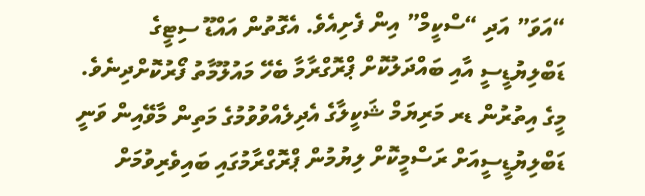“އަވަ” އަދި “ސްކީމް” އިން ފެށިއެވެ. އެގޮތުން އައްޑޫ ސިޓީގެ ޑަބްލިޔުޑީސީ އާއި ބައްދަލުކޮށް ޕްރޮގްރާމާ ބެހޭ މައުލޫމާތު ފޯރުކޮށްދިނެވެ. މީގެ އިތުރުން ޑރ މަރިޔަމް ޝަކީލާގެ އެދިލެއްވުވުމުގެ މަތިން މާވޭއިން ވަނީ ޑަބްލިޔުޑީސީއަށް ރަސްމީކޮށް ލިޔުމުން ޕްރޮގްރާމުގައި ބައިވެރިވުމަށް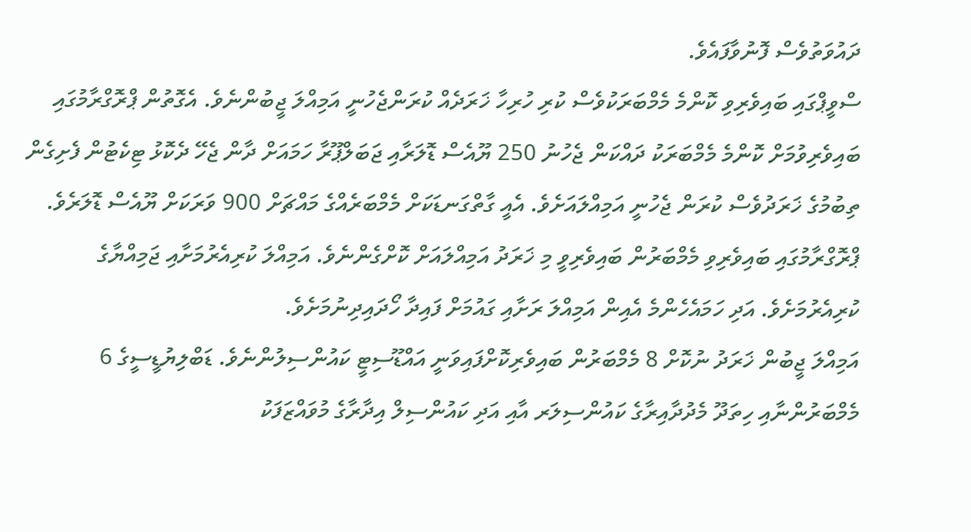ދައުވަތުވެސް ފޮނުވާފައެވެ.
ސްވީޕްގައި ބައިވެރިވި ކޮންމެ މެމްބަރަކުވެސް ކުރި ހުރިހާ ޚަރަދެއް ކުރަންޖެހުނީ އަމިއްލަ ޖީބުންނެވެ. އެގޮތުން ޕްރޮގްރާމުގައި ބައިވެރިވުމަށް ކޮންމެ މެމްބަރަކު ދައްކަން ޖެހުނު 250 ޔޫއެސް ޑޮލަރާއި ޖަބަލްޕޫރާ ހަމައަށް ދާން ޖެހޭ ދެކޮޅު ޓިކެޓުން ފެށިގެން ތިބުމުގެ ޚަރަދުވެސް ކުރަން ޖެހުނީ އަމިއްލައަށެވެ. އެއީ ގާތްގަނޑަކަށް މެމްބަރެއްގެ މައްޗަށް 900 ވަރަކަށް ޔޫއެސް ޑޮލަރެވެ.
ޕްރޮގްރާމުގައި ބައިވެރިވި މެމްބަރުން ބައިވެރިވީ މި ޚަރަދު އަމިއްލައަށް ކޮށްގެންނެވެ. އަމިއްލަ ކުރިއެރުމަށާއި ޖަމިއްޔާގެ ކުރިއެރުމަށެވެ. އަދި ހަމައެހެންމެ އެއިން އަމިއްލަ ރަށާއި ގައުމަށް ފައިދާ ހޯދައިދިނުމަށެވެ.
އަމިއްލަ ޖީބުން ޚަރަދު ނުކޮށް 8 މެމްބަރުން ބައިވެރިކޮށްފައިވަނީ އައްޑޫސިޓީ ކައުންސިލުންނެވެ. ޑަބްލިޔުޑީސީގެ 6 މެމްބަރުންނާއި ހިތަދޫ މެދުދާއިރާގެ ކައުންސިލަރ އާއި އަދި ކައުންސިލް އިދާރާގެ މުވައްޒަފަކު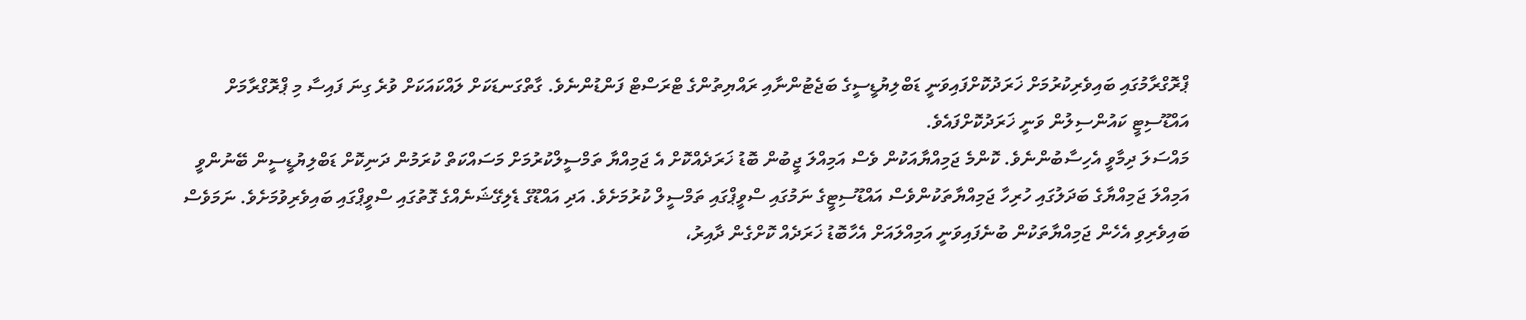ޕްރޮގްރާމުގައި ބައިވެރިކުރުމަށް ޚަރަދުކޮށްފައިވަނީ ޑަބްލިޔުޑީސީގެ ބަޖެޓުންނާއި ރައްޔިތުންގެ ޓްރަސްޓް ފަންޑުންނެވެ. ގާތްގަނޑަކަށް ލައްކައަކަށް ވުރެ ގިނަ ފައިސާ މި ޕްރޮގްރާމަށް އައްޑޫސިޓީ ކައުންސިލުން ވަނީ ޚަރަދުކޮށްފައެވެ.
މައްސަލަ ދިމާވީ އެހިސާބުންނެވެ. ކޮންމެ ޖަމިއްޔާއަކުން ވެސް އަމިއްލަ ޖީބުން ބޮޑު ޚަރަދެއްކޮށް އެ ޖަމިއްޔާ ތަމްސީލްކުރުމަށް މަސައްކަތް ކުރަމުން ދަނިކޮށް ޑަބްލިޔުޑީސީން ބޭނުންވީ އަމިއްލަ ޖަމިއްޔާގެ ބަދަލުގައި ހުރިހާ ޖަމިއްޔާތަކުންވެސް އައްޑޫސިޓީގެ ނަމުގައި ސްވީޕްގައި ތަމްސީލް ކުރުމަށެވެ. އަދި އައްޑޫގެ ޑެލިގޭޝަނެއްގެ ގޮތުގައި ސްވީޕްގައި ބައިވެރިވުމަށެވެ. ނަމަވެސް ބައިވެރިވި އެހެން ޖަމިއްޔާތަކުން ބުނެފައިވަނީ އަމިއްލައަށް އެހާބޮޑު ޚަރަދެއް ކޮށްގެން ދާއިރު،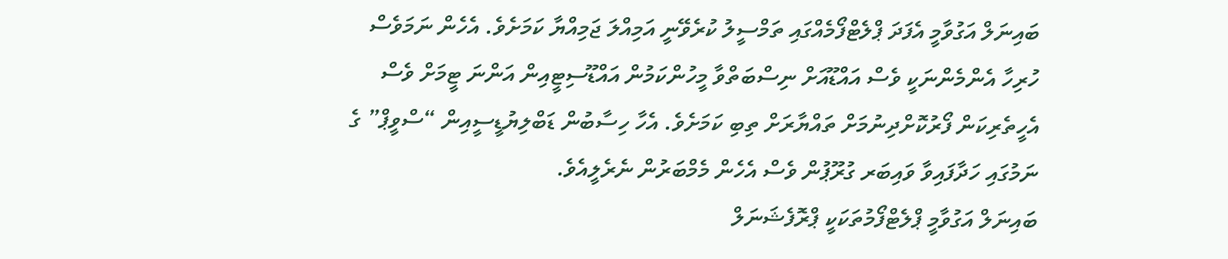ބައިނަލް އަގުވާމީ އެފަދަ ޕްލެޓްފޯމެއްގައި ތަމްސީލު ކުރެވޭނީ އަމިއްލަ ޖަމިއްޔާ ކަމަށެވެ. އެހެން ނަމަވެސް ހުރިހާ އެންމެންނަކީ ވެސް އައްޑޫއަށް ނިސްބަތްވާ މީހުންކަމުން އައްޑޫސިޓީއިން އަންނަ ޓީމަށް ވެސް އެހީތެރިކަން ފޯރުކޮށްދިނުމަށް ތައްޔާރަށް ތިބި ކަމަށެވެ. އެހާ ހިސާބުން ޑަބްލިޔުޑީސީއިން “ސްވީޕް” ގެ ނަމުގައި ހަދާފައިވާ ވައިބަރ ގުރޫޕުން ވެސް އެހެން މެމްބަރުން ނެރެލީއެވެ.
ބައިނަލް އަގުވާމީ ޕްލެޓްފޯމުތަކަކީ ޕްރޮފެޝަނަލް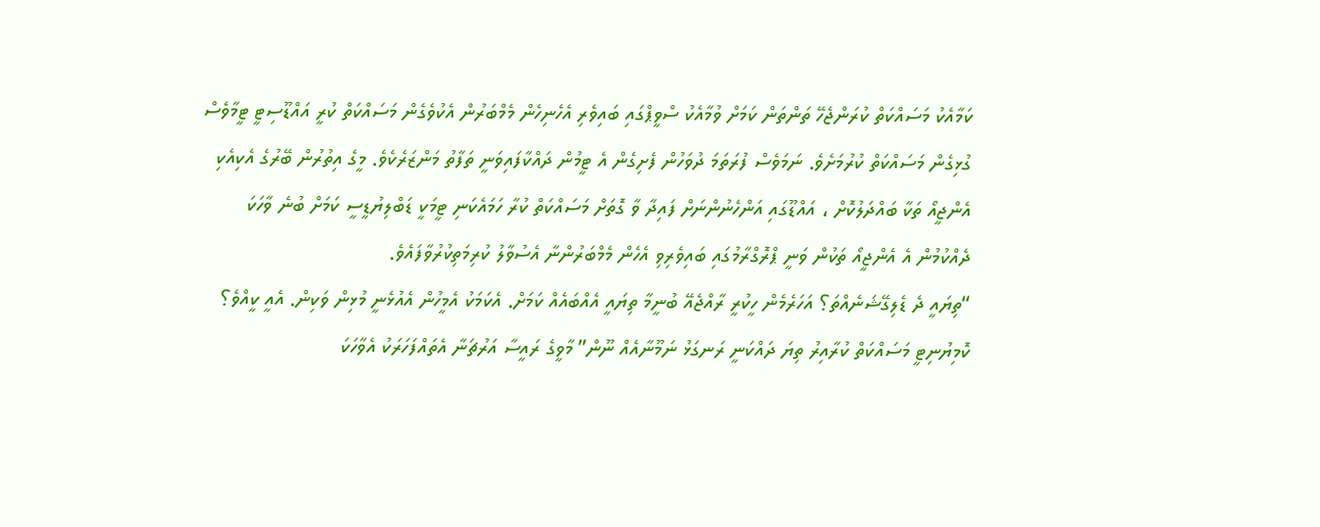ކަމާއެކު މަސައްކަތް ކުރަންޖެހޭ ތަންތަން ކަމަށް ވުމާއެކު ސްވީޕްގައި ބައިވެރި އެހެނިހެން މެމްބަރުން އެކުވެގެން މަސައްކަތް ކުރީ އައްޑޫސިޓީ ޓީމާވެސް ގުޅިގެން މަސައްކަތް ކުރުމަށެވެ. ނަމަވެސް ފުރަތަމަ ދުވަހުން ފެށިގެން އެ ޓީމުން ދައްކާފައިވަނީ ތަފާތު މަންޒަރެކެވެ. މީގެ އިތުރުން ބޭރުގެ އެކިއެކި އެންޖީއޯ ތަކާ ބައްދަލުކޮށް ، އައްޑޫގައި އަންހެނުންނަށް ފައިދާ ވާ ގޮތަށް މަސައްކަތް ކުރާ ހަމައެކަނި ޓީމަކީ ޑަބްލިޔުޑީސީ ކަމަށް ބުނެ ވާހަކަ ދެއްކުމުން އެ އެންޖީއޯ ތަކުން ވަނީ ޕްރޮގްރާމުގައި ބައިވެރިވި އެހެން މެމްބަރުންނާ އެސުވާލު ކުރިމަތިކުރުވާފައެވެ.
“ތިޔައީ ދެ ޑެލިގޭޝަނެއްތަ؟ އަހަރެމެން ހީކުރީ ރާއްޖެއޭ ބުނީމާ ތިޔައީ އެއްބައެއް ކަމަށް. އެކަމަކު އެމީހުން އެއުޅެނީ މުޅިން ވަކިން. އެއީ ކީއްވެ؟ ކޮމިޔުނިޓީ މަސައްކަތް ކުރާއިރު ތިޔަ ދައްކަނީ ރަނގަޅު ނަމޫނާއެއް ނޫން” މާވީގެ ރައީސާ އަރުޗަނާ އެތައްފަހަރަކު އެވާހަކަ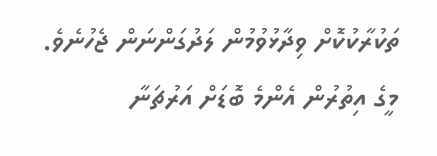ތަކުރާކުކޮށް ވިދާޅުވުމުން ލަދުގަންނަން ޖެހުނެވެ.
މީގެ އިތުރުން އެންމެ ބޮޑަށް އަރުޗަނާ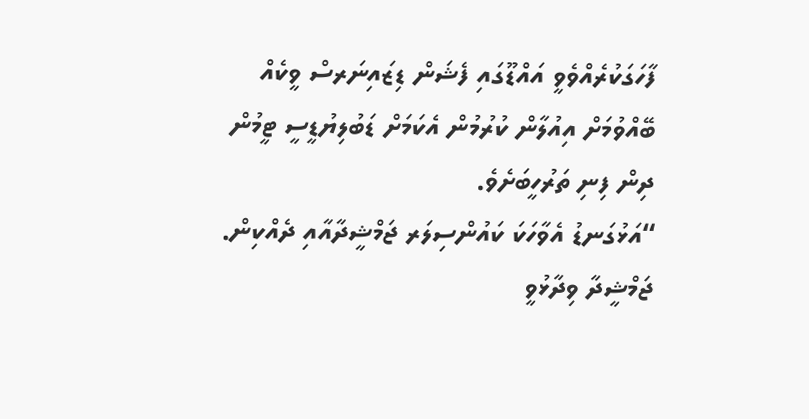ފާހަގަކުރެއްވެވީ އައްޑޫގައި ފެޝަން ޑިޒައިނަރސް ވީކެއް ބޭއްވުމަށް އިއުލާން ކުރުމުން އެކަމަށް ޑަބުލިޔުޑީސީ ޓީމުން ދިން ފިނި ތަރުހީބަށެވެ.
“އަޅުގަނޑު އެވާހަކަ ކައުންސިލަރ ޖަމްޝީދާއާއި ދެއްކިން. ޖަމްޝީދާ ވިދާޅުވީ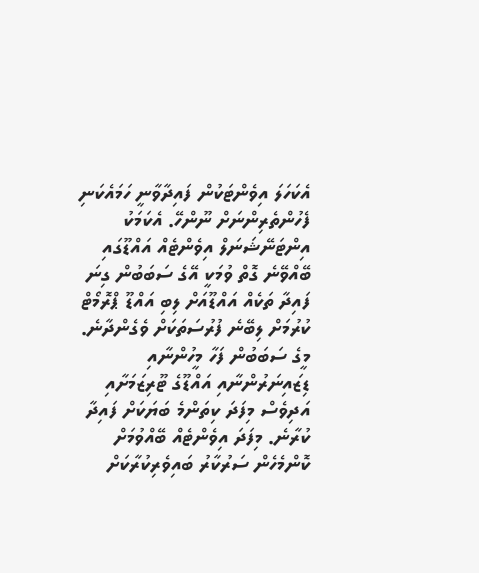އެކަހަލަ އިވެންޓަކުން ފައިދާވާނީ ހަމައެކަނި ފެހުންތެރިންނަށް ނޫންހޭ. އެކަމަކު އިންޓަނޭޝަނަލް އިވެންޓެއް އައްޑޫގައި ބޭއްވޭނެ ގޮތް ވުމަކީ އޭގެ ސަބަބުން ގިނަ ފައިދާ ތަކެއް އައްޑޫއަށް ލިބި އައްޑޫ ޕްރޮމޯޓް ކުރުމަށް ލިބޭނެ ފުރުސަތަކަށް ވެގެންދާނެ. މީގެ ސަބަބުން ފަހާ މީހުންނާއި ޑިޒައިނަރުންނާއި އައްޑޫގެ ޓޫރިޒަމަށާއި އަދިވެސް މިފަދަ ކިތަންމެ ބަޔަކަށް ފައިދާ ކުރާނެ. މިފަދަ އިވެންޓެއް ބޭއްވުމަށް ކޮންމެހެން ސަރުކާރު ބައިވެރިކުރާކަށް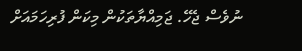ނުވެސް ޖެހޭ. ޖަމިއްޔާތަކުން މިކަން ފުރިހަމައަށް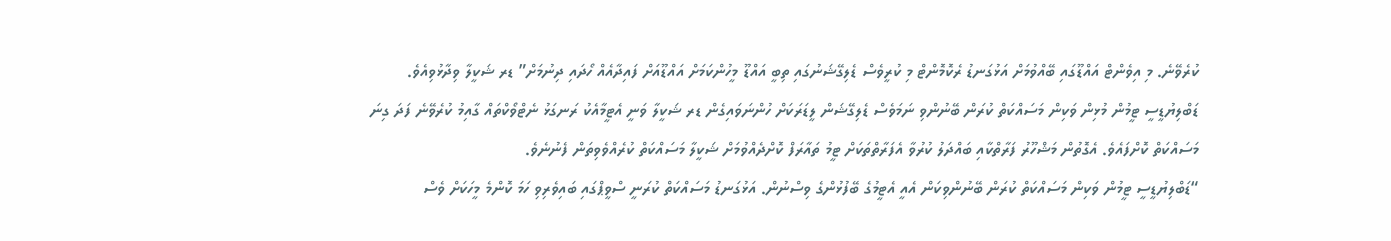ކުރެވޭނެ. މި އިވެންޓް އައްޑޫގައި ބޭއްވުމަށް އަޅުގަނޑު ރެކޮމޮންޓް މި ކުރީވެސް ޑެލިގޭޝަނުގައި ތިބީ އައްޑޫ މީހުންކަމަށް އައްޑޫއަށް ފައިދާއެއް ހޯދައި ދިނުމަށް” ޑރ ޝަކީލާ ވިދާޅުވިއެވެ.
ޑަބްލިޔުޑީސީ ޓީމުން މުޅިން ވަކިން މަސައްކަތް ކުރަން ބޭނުންވި ނަމަވެސް ޑެލިގޭޝަން ލީޑަރަކަށް ހުންނަވައިގެން ޑރ ޝަކީލާ ވަނީ އެޓީމާއެކު ރަނގަޅު ނެޓްވޯކްތައް ގާއިމު ކުރެވޭނެ ފަދަ ގިނަ މަސައްކަތް ކޮށްފައެވެ. އެގޮތުން މަޝްހޫރު ފަރާތްކާއި ބައްދަލު ކުރުވާ އެފަރާތްތަކަށް ޓީމު ތައާރަފް ކޮށްދެއްވުމަށް ޝަކީލާ މަސައްކަތް ކުރެއްވެވިތަން ފެނުނެވެ.
“ޑަބްލިޔުޑީސީ ޓީމުން ވަކިން މަސައްކަތް ކުރަން ބޭނުންވިކަން އެއީ އެޓީމުގެ ބޭފުޅުންގެ ވިސްނުން. އަޅުގަނޑު މަސައްކަތް ކުރަނީ ސްވީޕްގައި ބައިވެރިވި ހަމަ ކޮންމެ މީހަކަށް ވެސް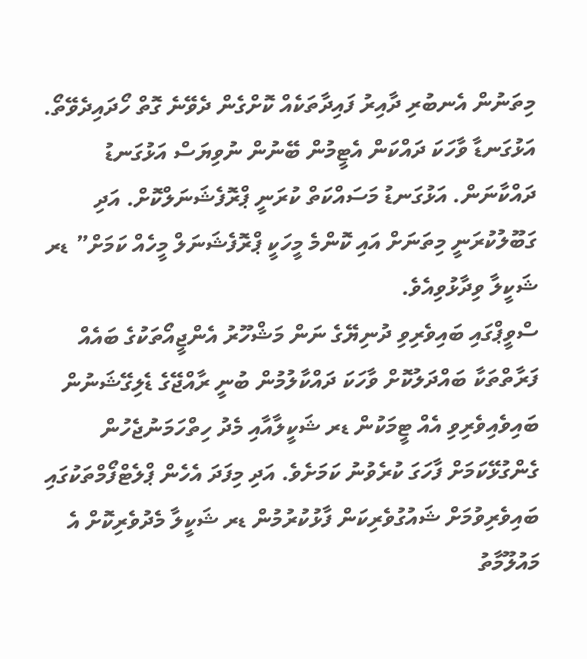މިތަނުން އެނބުރި ދާއިރު ފައިދާތަކެއް ކޮށްގެން ދެވޭނެ ގޮތް ހޯދައިދެވޭތޯ. އަޅުގަނޑާ ވާހަކަ ދައްކަން އެޓީމުން ބޭނުން ނުވިޔަސް އަޅުގަނޑު ދައްކާނަން. އަޅުގަނޑު މަސައްކަތް ކުރަނީ ޕްރޮފެޝަނަލްކޮށް. އަދި ގަބޫލުކުރަނީ މިތަނަށް އައި ކޮންމެ މީހަކީ ޕްރޮފެޝަނަލް މީހެއް ކަމަށް” ޑރ ޝަކީލާ ވިދާޅުވިއެވެ.
ސްވީޕްގައި ބައިވެރިވި ދުނިޔޭގެ ނަން މަޝްހޫރު އެންޖީއޯތަކުގެ ބައެއް ފަރާތްތަކާ ބައްދަލުކޮށް ވާހަކަ ދައްކާލުމުން ބުނީ ރާއްޖޭގެ ޑެލިގޭޝަނުން ބައިވެއިވެރިވި އެއް ޓީމަކުން ޑރ ޝަކީލާއާއި މެދު ހިތްހަމަނުޖެހުން ގެންގުޅޭކަމަށް ފާހަގަ ކުރެވުނު ކަމަށެވެ. އަދި މިފަދަ އެހެން ޕްލެޓްފޯމްތަކުގައި ބައިވެރިވުމަށް ޝައުގުވެރިކަން ފާޅުކުރުމުން ޑރ ޝަކީލާ މެދުވެރިކޮށް އެ މައުލޫމާތު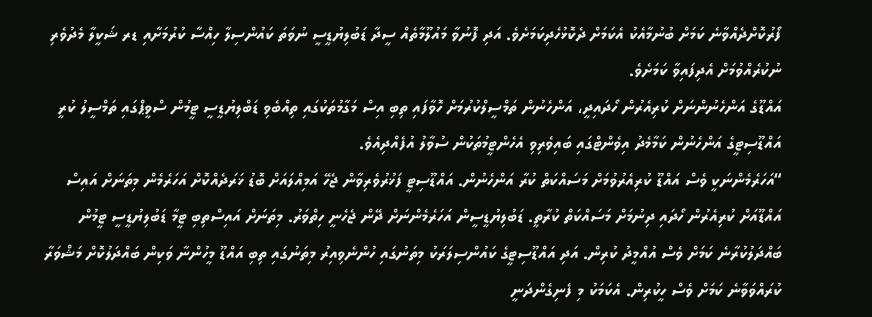ފޯރުކޮށްދެއްވާނެ ކަމަށް ބުނުމާއެކު އެކަމަށް ދެކޮޅުހެދިކަމަށެވެ. އަދި ފޮނުވާ މައުލޫމާތެއް ސީދާ ޑަބުލިޔުޑީސީ ނުވަތަ ކައުންސިލާ ހިއްސާ ކުރުމަށާއި ޑރ ޝަކީލާ މެދުވެރި ނުކުރެއްވުމަށް އެދިފައިވާ ކަމަށެވެ.
އައްޑޫގެ އަންހެނުންނަށް ކުރިއެރުން ހޯދައިދީ، އަންހެނުން ތަމްސީލްކުރުމަށް ހޮވާފައި ތިބި އިސް މަގާމުތަކުގައި ތިއްބެވި ޑަބްލިޔުޑީސީ ޓީމުން ސްވީޕްގައި ތަމްސީލު ކުރީ އައްޑޫސިޓީގެ އަންހެނުން ކަމާމެދު އިވެންޓްގައި ބައިވެރިވި އެހެންޓީމުތަކުން ސުވާލު އުފެއްދިއެވެ.
“އަހަރެމެންނަކީ ވެސް އައްޑޫ ކުރިއެރުވުމަށް މަސައްކަތް ކުރާ އަންހެނުން. އައްޑޫސިޓީ ފަޚުރުވެރިވާން ޖެހޭ އަމިއްލައަށް ބޮޑު ޚަރަދެއްކޮށް އަހަރެމެން މިތަނަށް އައިސް އައްޑޫއަށް ކުރިއެރުން ހޯދައި ދިނުމަށް މަސައްކަތް ކުރާތީ. ޑަބުލިޔުޑީސީން އަހަރެމެންނަށް ދޭން ޖެހެނީ ހިތްވަރު. މިތަނަށް އައިސްތިބި ޓީމާ ޑަބުލިޔުޑީސީ ޓީމުން ބައްދަލުކުރާނެ ކަމަށް ވެސް އުއްމީދު ކުރިން. އަދި އައްޑޫސިޓީގެ ކައުންސިލަރަކު މިތަނުގައި ހުންނެވިއިރު މިތަނުގައި ތިބި އައްޑޫ މީހުންނާ ވަކިން ބައްދަލުކޮށް މަޝްވަރާ ކުރައްވަވާނެ ކަމަށް ވެސް ހީކުރިން. އެކަމަކު މި ފެނިގެންދަނީ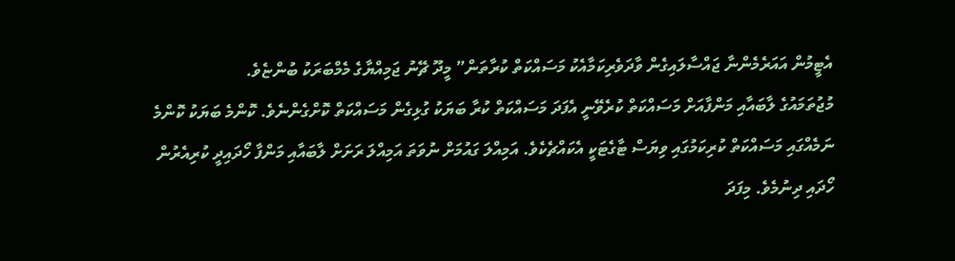އެޓީމުން އައަރެމެންނާ ޖައްސާލައިގެން ވާދަވެރިކަމާއެކު މަސައްކަތް ކުރާތަން” މީދޫ ޗޭނު ޖަމިއްޔާގެ މެމްބަރަކު ބުންޏެވެ.
މުޖުތަމައުގެ ލާބައާއި މަންފާއަށް މަސައްކަތް ކުރެވޭނީ އެފަދަ މަސައްކަތް ކުރާ ބަޔަކު ގުޅިގެން މަސައްކަތް ކޮށްގެންނެވެ. ކޮންމެ ބަޔަކު ކޮންމެ ނަމެއްގައި މަސައްކަތް ކުރިކަމުގައި ވިޔަސް ޓާގެޓަކީ އެކައްޗެކެވެ. އަމިއްލަ ގައުމަށް ނުވަތަ އަމިއްލަ ރަށަށް ލާބައާއި މަންފާ ހޯދައިދީ ކުރިއެރުން ހޯދައި ދިނުމެވެ. މިފަދަ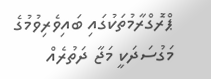ޕްރޮގްރާމުތަކުގައި ބައިވެރިވުމުގެ މަގުސަދަކީ މަޖާ ދަތުރެއް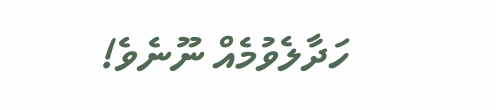ހަދާލެވުމެއް ނޫނެވެ!